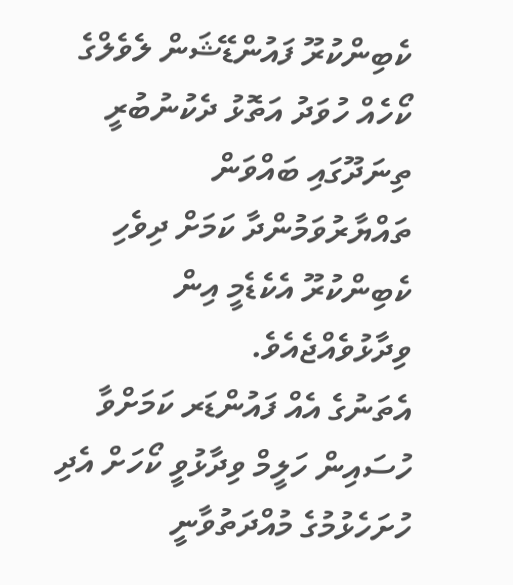ކެބިންކުރޫ ފައުންޑޭޝަން ލެވެލްގެ ކޯހެއް ހުވަދު އަތޮޅު ދެކުނުބުރީ ތިނަދޫގައި ބައްވަން ތައްޔާރުވަމުންދާ ކަމަށް ދިވެހި ކެބިންކުރޫ އެކެޑެމީ އިން ވިދާޅުވެއްޖެއެވެ.
އެތަނުގެ އެއް ފައުންޑަރ ކަމަށްވާ ހުސައިން ހަލީމް ވިދާޅުވީ ކޯހަށް އެދި ހުށަހެޅުމުގެ މުއްދަތުވާނީ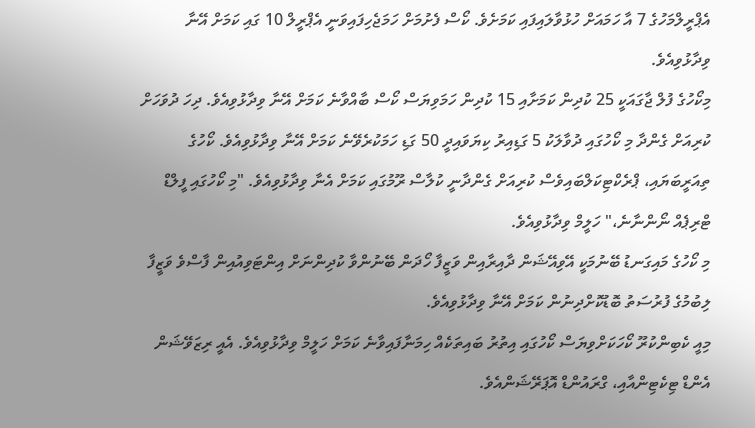އެޕްރީލްމަހުގެ 7 އާ ހަމައަށް ހުޅުވާލައިފައި ކަމަށެވެ. ކޯސް ފެށުމަށް ހަމަޖެހިފައިވަނީ އެޕްރީލް 10 ގައި ކަމަށް އޭނާ ވިދާޅުވިއެވެ.
މިކޯހުގެ ފުލް ޖާގައަކީ 25 ކުދިން ކަމަށާއި 15 ކުދިން ހަމަވިޔަސް ކޯސް ބާއްވާނެ ކަމަށް އޭނާ ވިދާޅުވިއެވެ. ދިހަ ދުވަހަށް ކުރިއަށް ގެންދާ މި ކޯހުގައި ދުވާލަކު 5 ގަޑިއިރު ކިޔަވައިދީ 50 ގަޑި ހަމަކުރެވޭނެ ކަމަށް އޭނާ ވިދާޅުވިއެވެ. ކޯހުގެ ތިއަރީބަޔައި، ޕްރެކްޓިކަލްބައިވެސް ކުރިއަށް ގެންދާނީ ކުލާސް ރޫމުގައި ކަމަށް އެނާ ވިދާޅުވިއެވެ. "މި ކޯހުގައި ފީލްޑް ޓްރިޕެއް ނޯންނާނެ،" ހަލީމް ވިދާޅުވިއެވެ.
މި ކޯހުގެ މައިގަނޑު ބޭނުމަކީ އޭވިއޭޝަން ދާއިރާއިން ވަޒީފާ ހޯދަން ބޭނުންވާ ކުދިންނަށް އިންޓަވިއުއިން ފާސްވެ ވަޒީފާ ލިބުމުގެ ފުރުސަތު ބޮޑުކޮށްދިނުން ކަމަށް އޭނާ ވިދާޅުވިއެވެ.
މިއީ ކެބިންކުރޫ ކޯހަކަށްވިޔަސް ކޯހުގައި އިތުރު ބައިތަކެއް ހިމަނާފައިވާނެ ކަމަށް ހަލީމް ވިދާޅުވިއެވެ. އެއީ ރިޒަވޭޝަން އެންޑް ޓިކެޓިންއާއި، ގްރައުންޑް އޮޕަރޭޝަންއެވެ.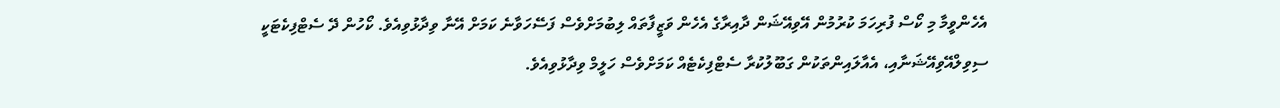އެހެންވީމާ މި ކޯސް ފުރިހަމަ ކުރުމުން އޭވިއޭޝަން ދާއިރާގެ އެހެން ވަޒީފާތައް ލިބުމަށްވެސް ފަސޭހަވާނެ ކަމަށް އޭނާ ވިދާޅުވިއެވެ. ކޯހުން ދޭ ސެޓްފިކެޓަކީ ސިވިލްއޭވިއޭޝަނާއި، އެއާލައިންތަކުން ގަބޫލުކުރާ ސެޓްފިކެޓެއް ކަމަށްވެސް ހަލީމް ވިދާޅުވިއެވެ.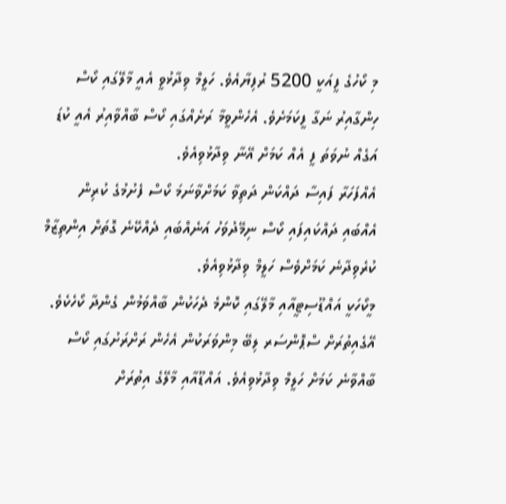މި ކޯހުގެ ފީއަކީ 5200 ރުފިޔާއެވެ. ހަލީމް ވިދާޅުވީ އެއީ މާލޭގައި ކޯސް ހިންގާއިރު ނަގާ ފީކަމަށެވެ. އެހެންވީމާ ރަށެއްގައި ކޯސް ބާއްވާއިރު އެއީ ކުޑަ އަގެއް ނުވަތަ ފީ އެއް ކަމަށް އޭނާ ވިދާޅުވިއެވެ.
އެއްފަހަރާ ފައިސާ ދައްކަން ދަތިވާ ކަމަށްވާނަމަ ކޯސް ފެށުމުގެ ކުރިން އެއްބައި ދައްކައިފައި ކޯސް ނިމޭދުވަހު އަނެއްބައި ދެއްކޭނެ ގޮތަށް އިންތިޒާމް ކުރެވިދާނެ ކަމަށްވެސް ހަލީމް ވިދާޅުވިއެވެ.
މީކޯހަކީ އައްޑޫސިޓީއާއި މާލޭގައި ކޮންމެ ދެހަކުން ބާއްވަމުން ގެންދާ ކޯހެކެވެ. އޭގެއިތުރަށް ސްޕޮންސަރ ލިބޭ މިންވަރަކުން އެހެން ރަށްރަށުގައި ކޯސް ބާއްވާނެ ކަމަށް ހަލީމް ވިދާޅުވިއެވެ. އައްޑޫއާއި މާލޭގެ އިތުރަށް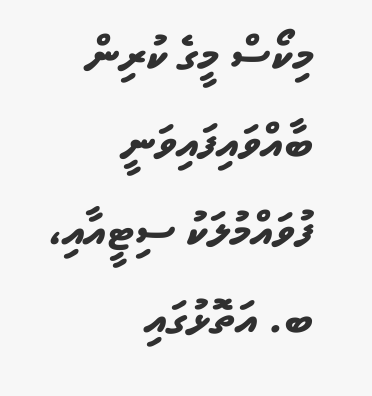މިކޯސް މީގެ ކުރިން ބާއްވައިފައިވަނީ ފުވައްމުލަކު ސިޓީއާއި، ބ. އަތޮޅުގައި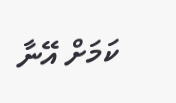ކަމަށް އޭނާ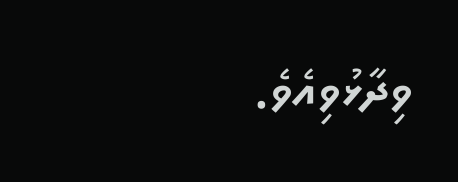ވިދާޅުވިއެވެ.